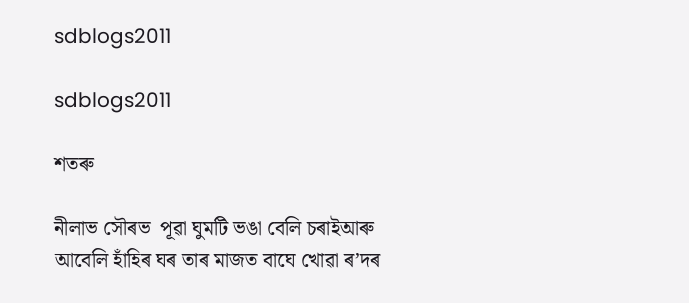sdblogs2011

sdblogs2011

শতৰু

নীলাভ সৌৰভ  পূৱা ঘুমটি ভঙা বেলি চৰাইআৰু আবেলি হাঁহিৰ ঘৰ তাৰ মাজত বাঘে খোৱা ৰ’দৰ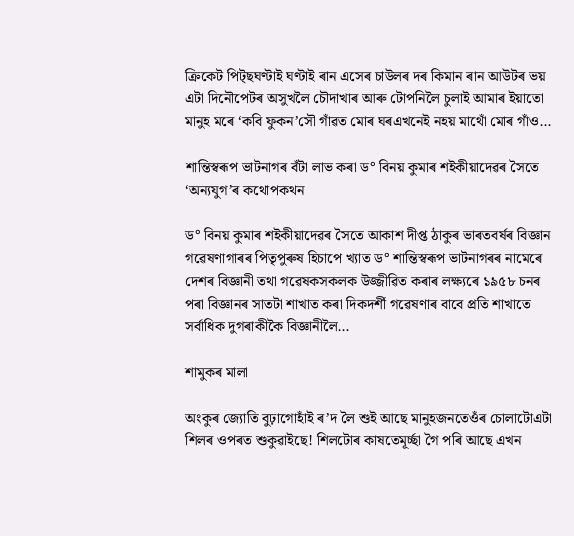ক্ৰিকেট পিট্‌ছঘণ্টাই ঘণ্টাই ৰান এসেৰ চাউলৰ দৰ কিমান ৰান আউটৰ ভয় এটা দিনৌপেটৰ অসুখলৈ চৌদাখাৰ আৰু টোপনিলৈ চুলাই আমাৰ ইয়াতো মানুহ মৰে ‘কবি ফুকন’সৌ গাঁৱত মোৰ ঘৰএখনেই নহয় মাথোঁ মোৰ গাঁও…

শান্তিস্বৰূপ ভাটনাগৰ বঁটা লাভ কৰা ড° বিনয় কুমাৰ শইকীয়াদেৱৰ সৈতে ‘অন্যযুগ’ৰ কথোপকথন

ড° বিনয় কুমাৰ শইকীয়াদেৱৰ সৈতে আকাশ দীপ্ত ঠাকুৰ ভাৰতবৰ্ষৰ বিজ্ঞান গৱেষণাগাৰৰ পিতৃপুৰুষ হিচাপে খ্যাত ড° শান্তিস্বৰূপ ভাটনাগৰৰ নামেৰে দেশৰ বিজ্ঞানী তথা গৱেষকসকলক উজ্জীৱিত কৰাৰ লক্ষ্যৰে ১৯৫৮ চনৰ পৰা বিজ্ঞানৰ সাতটা শাখাত কৰা দিকদৰ্শী গৱেষণাৰ বাবে প্ৰতি শাখাতে সৰ্বাধিক দুগৰাকীকৈ বিজ্ঞানীলৈ…

শামুকৰ মালা

অংকুৰ জ্যোতি বুঢ়াগোহাঁই ৰ’দ লৈ শুই আছে মানুহজনতেওঁৰ চোলাটোএটা শিলৰ ওপৰত শুকুৱাইছে! শিলটোৰ কাষতেমূৰ্চ্ছা গৈ পৰি আছে এখন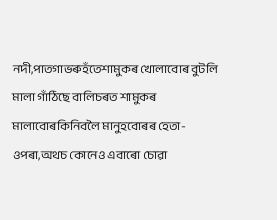নদী,পাতগাভৰুহঁতেশামুকৰ খোলাবোৰ বুটলি মালা গাঁঠিছে বালিচৰত শামুকৰ মালাবোৰকিনিবলৈ মানুহবোৰৰ হেতা-ওপৰা,অথচ কোনেও এবাৰো চোৱা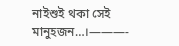নাইশুই থকা সেই মানুহজন…।———-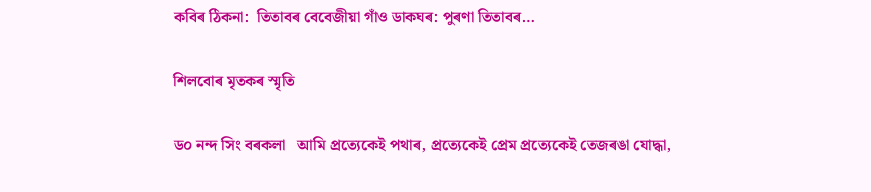কবিৰ ঠিকনা:  তিতাবৰ বেবেজীয়া গাঁও ডাকঘৰ: পুৰণা তিতাবৰ…

শিলবোৰ মৃতকৰ স্মৃতি

ড০ নন্দ সিং বৰকলা   আমি প্রত্যেকেই পথাৰ, প্রত্যেকেই প্রেম প্রত্যেকেই তেজৰঙা যোদ্ধা,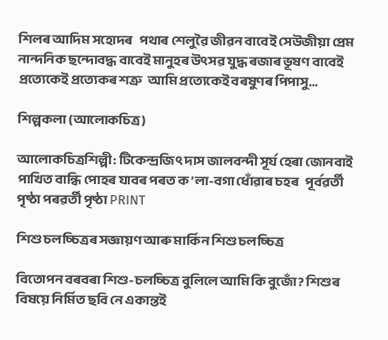শিলৰ আদিম সহোদৰ   পথাৰ শেলুৱৈ জীৱন বাবেই সেউজীয়া প্রেম নান্দনিক ছন্দোবদ্ধ বাবেই মানুহৰ উৎসৱ যুদ্ধ ৰজাৰ ভূষণ বাবেই প্রত্যেকেই প্ৰত্যেকৰ শত্ৰু   আমি প্ৰত্যেকেই বৰষুণৰ পিপাসু…

শিল্পকলা (আলোকচিত্ৰ)

আলোকচিত্ৰশিল্পী: টিকেন্দ্ৰজিৎ দাস জালবন্দী সূৰ্য হেৰা জোনবাই পাখিত বান্ধি পোহৰ যাবৰ পৰত ক’লা-বগা ধোঁৱাৰ চহৰ   পূৰ্বৱৰ্তী পৃষ্ঠা পৰৱৰ্তী পৃষ্ঠা PRINT

শিশু চলচ্চিত্ৰৰ সজ্ঞায়ণ আৰু মার্কিন শিশু চলচ্চিত্ৰ

বিতোপন বৰবৰা শিশু-চলচ্চিত্ৰ বুলিলে আমি কি বুজোঁ? শিশুৰ বিষয়ে নির্মিত ছবি নে একান্তই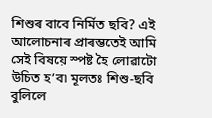শিশুৰ বাবে নির্মিত ছবি? এই আলোচনাৰ প্ৰাৰম্ভতেই আমি সেই বিষয়ে স্পষ্ট হৈ লোৱাটো উচিত হ’ব৷ মূলতঃ শিশু-ছবি বুলিলে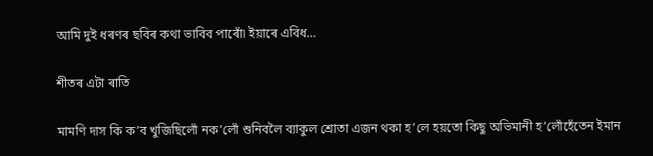আমি দুই ধৰণৰ ছবিৰ কথা ভাবিব পাৰোঁ৷ ইয়াৰে এবিধ…

শীতৰ এটা ৰাতি

মামণি দাস কি ক’ব খুজিছিলোঁ নক’লোঁ শুনিবলৈ ব্যাকুল শ্ৰোতা‌ এজন থকা হ’লে হয়তো কিছু অভিমানী হ’লোঁহেঁতেন ইমান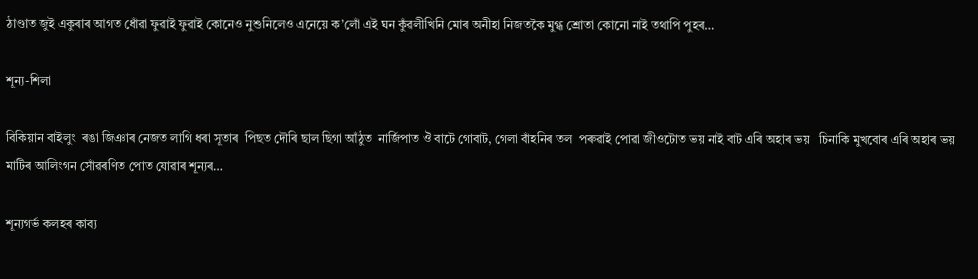ঠাণ্ডাত জুই একুৰাৰ আগত ধোঁৱা ফুৱাই ফুৱাই কোনেও নুশুনিলেও এনেয়ে ক’লোঁ এই ঘন কুঁৱলীখিনি মোৰ অনীহা নিজতকৈ মুগ্ধ শ্ৰোতা কোনো নাই তথাপি পুহৰ…

শূন্য-শিলা

বিকিয়ান বাইলুং  ৰঙা জিঞাৰ নেজত লাগি ধৰা সূতাৰ  পিছত দৌৰি ছাল ছিগা আঁঠুত  নাৰ্জিপাত ঔ বাটে গোবাট, গেলা বাঁহনিৰ তল  পৰুৱাই পোৱা জীওটোত ভয় নাই বাট এৰি অহাৰ ভয়   চিনাকি মুখবোৰ এৰি অহাৰ ভয় মাটিৰ আলিংগন সোঁৱৰণিত পোত যোৱাৰ শূন্যৰ…

শূন্যগৰ্ভ কলহৰ কাব্য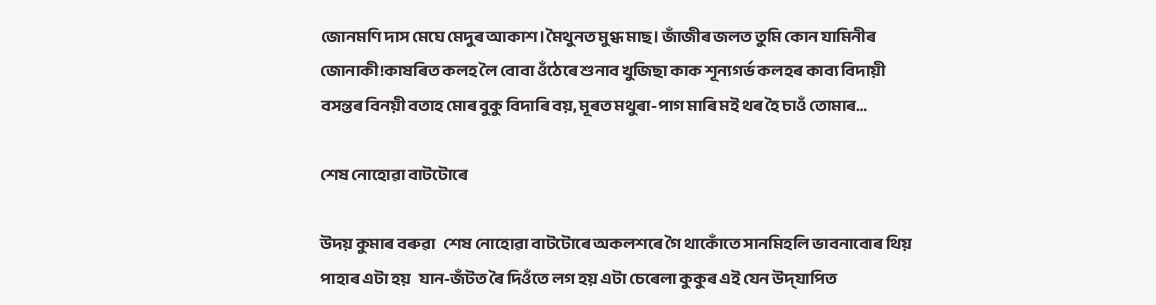জোনমণি দাস মেঘে মেদুৰ আকাশ। মৈথুনত মুগ্ধ মাছ। জাঁজীৰ জলত তুমি কোন যামিনীৰ জোনাকী!কাষৰিত কলহ লৈ বোবা ওঁঠেৰে শুনাব খুজিছা কাক শূন্যগৰ্ভ কলহৰ কাব্য বিদায়ী বসন্তৰ বিনয়ী বতাহ মোৰ বুকু বিদাৰি বয়, মূৰত মথুৰা-পাগ মাৰি মই থৰ হৈ চাওঁ তোমাৰ…

শেষ নোহোৱা বাটটোৰে

উদয় কুমাৰ বৰুৱা   শেষ নোহোৱা বাটটোৰে অকলশৰে গৈ থাকোঁতে সানমিহলি ভাবনাবোৰ থিয় পাহাৰ এটা হয়   যান-জঁটত ৰৈ দিওঁতে লগ হয় এটা চেৰেলা কুকুৰ এই যেন উদ্‌যাপিত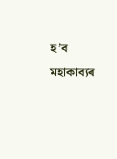হ’ব মহাকাব্যৰ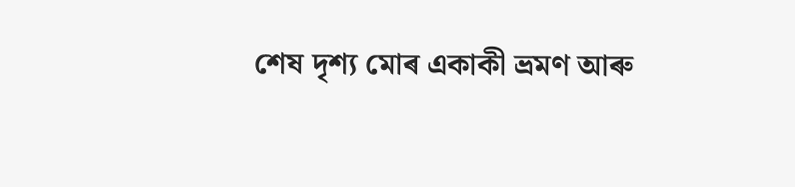শেষ দৃশ্য মোৰ একাকী ভ্ৰমণ আৰু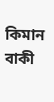কিমান বাকী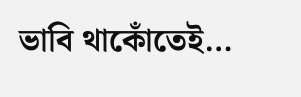ভাবি থাকোঁতেই…